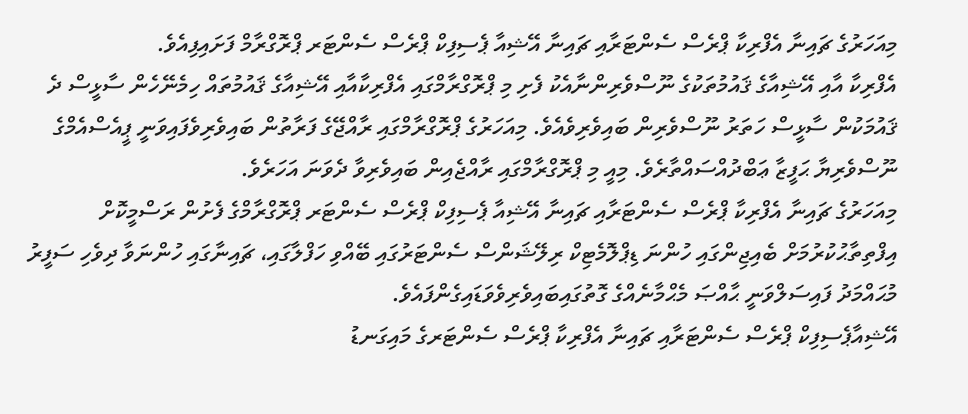މިއަހަރުގެ ޗައިނާ އެފްރިކާ ޕްރެސް ސެންޓަރާއި ޗައިނާ އޭޝިއާ ޕެސިފިކް ޕްރެސް ސެންޓަރ ޕްރޮގްރާމް ފަށައިފިއެވެ.
އެފްރިކާ އާއި އޭޝިއާގެ ޤައުމުތަކުގެ ނޫސްވެރިންނާއެކު ފެށި މި ޕްރޮގްރާމްގައި އެފްރިކާއާއި އޭޝިއާގެ ޤައުމުތައް ހިމެނޭހެން ސާޅީސް ދެ ޤައުމަކުން ސާޅީސް ހަތަރު ނޫސްވެރިން ބައިވެރިވެއެވެ. މިއަހަރުގެ ޕްރޮގްރާމްގައި ރާއްޖޭގެ ފަރާތުން ބައިވެރިވެފައިވަނީ ޕީއެސްއެމްގެ ނޫސްވެރިޔާ ޙަފީޒާ ޢަބްދުއްސައްތާރެވެ. މިއީ މި ޕްރޮގްރާމްގައި ރާއްޖެއިން ބައިވެރިވާ ދެވަނަ އަހަރެވެ.
މިއަހަރުގެ ޗައިނާ އެފްރިކާ ޕްރެސް ސެންޓަރާއި ޗައިނާ އޭޝިއާ ޕެސިފިކް ޕްރެސް ސެންޓަރ ޕްރޮގްރާމްގެ ފެށުން ރަސްމީކޮށް އިފްތިތާޙުކުރުމަށް ބެއިޖިންގައި ހުންނަ ޑިޕްލޮމެޓިކް ރިލޭޝަންސް ސެންޓަރުގައި ބޭއްވި ހަފްލާގައި، ޗައިނާގައި ހުންނަވާ ދިވެހި ސަފީރު މުޙައްމަދު ފައިސަލްވަނީ ޙާއްޞަ މެޙްމާނެއްގެ ގޮތުގައިބައިވެރިވެވަޑައިގެންފައެވެ.
އޭޝިއާޕެސިފިކް ޕްރެސް ސެންޓަރާއި ޗައިނާ އެފްރިކާ ޕްރެސް ސެންޓަރގެ މައިގަނޑު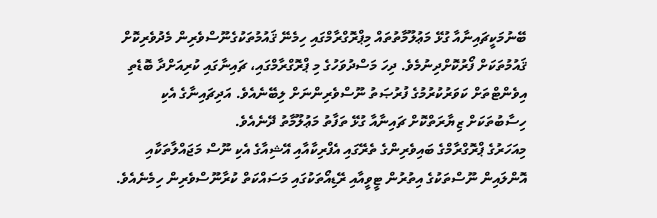ބޭނުމަކީޗައިނާއާ ގުޅޭ މަޢުލޫމާތުތައް މިޕްރޮގްރާމްގައި ހިމެނޭ ޤައުމުތަކުގެނޫސްވެރިން މެދުވެރިކޮށް ޤައުމުތަކަށް ފޯރުކޮށްދިނުމެވެ. ދިހަ މަސްދުވަހުގެ މި ޕްރޮގްރާމްގައި، ޗައިނާގައި ކުރިއަށްދާ ބޮޑެތި އިވެންޓްތަށް ކަވަރުކުރުމުގެ ފުރުޞަތު ނޫސްވެރިންނަށް ލިބޭނެއެވެ. އަދިޗައިނާގެ އެކި ހިސާބުތަކަށް ޒިޔާރަތްކޮށް ޗައިނާއާ ގުޅޭ ތަފާތު މަޢުލޫމާތު ދޭނެއެވެ.
މިއަހަރުގެ ޕްރޮގްރާމްގެ ބައިވެރިންގެ ތެރޭގައި އެފްރިކާއާއި އޭޝިއާގެ އެކި ނޫސް މަޖައްލާތަކާއި އޮންލައިން ނޫސްތަކުގެ އިތުރުން ޓީވީއާއި ރޭޑިއޯތަކުގައި މަސައްކަތް ކުރާނޫސްވެރިން ހިމެނެއެވެ.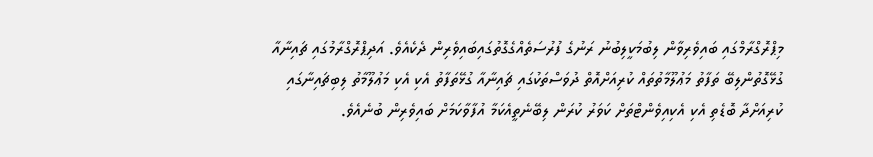މިޕްރޮގްރާމްގައި ބައިވެރިވާން ލިބުމަކީލިބުނު ރަނުގެ ފުރުސަތެއްގެގޮތުގައިބައިވެރިން ދެކެއެވެ. އަދިޕްރޮގްރާމުގައި ޗައިނާއާ ގުޅޭގޮތުންލިބޭ ތަފާތު މަޢުލޫމާތުތައް ކުރިއަށްއޮތް ދުވަސްތަކުގައި ޗައިނާއާ ގުޅޭތަފާތު އެކި އެކި މަޢުލޫމާތު ލިބިޗައިނާގައި ކުރިއަށްދާ ބޮޑެތި އެކި އެކިއިވެންޓްތަށް ކަވަރު ކުރަން ލިބޭނެތީއެކަމާ އުފާވާކަމަށް ބައިވެރިން ބުނެއެވެ.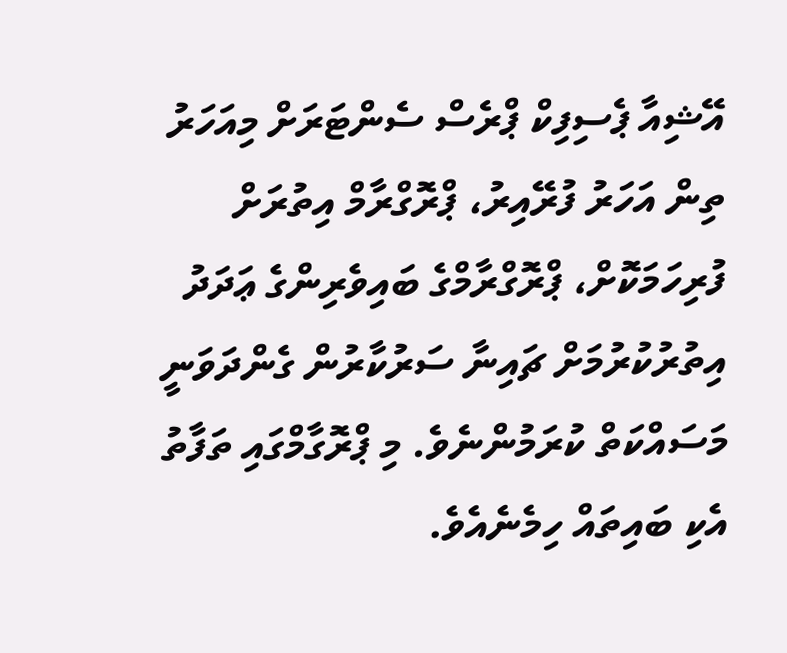އޭޝިއާ ޕެސިފިކް ޕްރެސް ސެންޓަރަށް މިއަހަރު ތިން އަހަރު ފުރޭއިރު، ޕްރޮގްރާމް އިތުރަށް ފުރިހަމަކޮށް، ޕްރޮގްރާމްގެ ބައިވެރިންގެ ޢަދަދު އިތުރުކުރުމަށް ޗައިނާ ސަރުކާރުން ގެންދަވަނީ މަސައްކަތް ކުރަމުންނެވެ. މި ޕްރޮގާމްގައި ތަފާތު އެކި ބައިތައް ހިމެނެއެވެ.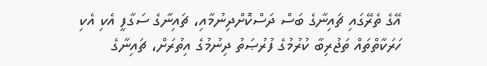އޭގެ ތެރޭގައި ޗައިނާގެ ބަސް ދަސްކޮށްދިނުމާއި، ޗައިނާގެ ސަގާފީ އެކި އެކި ހަރަކާތްތައް ތަޖުރިބާ ކުރުމުގެ ފުރުޞަތު ދިނުމުގެ އިތުރަށް، ޗައިނާގެ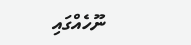ނޫހެއްގައި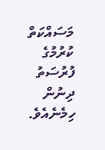މަސައްކަތް ކުރުމުގެ ފުރުސަތު ދިނުން ހިމެނެއެވެ.